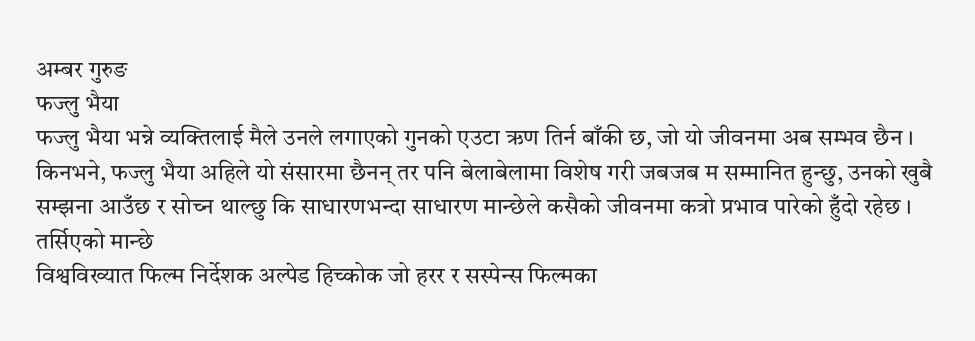अम्बर गुरुङ
फज्लु भैया
फज्लु भैया भन्ने व्यक्तिलाई मैले उनले लगाएको गुनको एउटा ऋण तिर्न बाँकी छ, जो यो जीवनमा अब सम्भव छैन । किनभने, फज्लु भैया अहिले यो संसारमा छैनन् तर पनि बेलाबेलामा विशेष गरी जबजब म सम्मानित हुन्छु, उनको खुबै सम्झना आउँछ र सोच्न थाल्छु कि साधारणभन्दा साधारण मान्छेले कसैको जीवनमा कत्रो प्रभाव पारेको हुँदो रहेछ ।
तर्सिएको मान्छे
विश्वविख्यात फिल्म निर्देशक अल्पेड हिच्कोक जो हरर र सस्पेन्स फिल्मका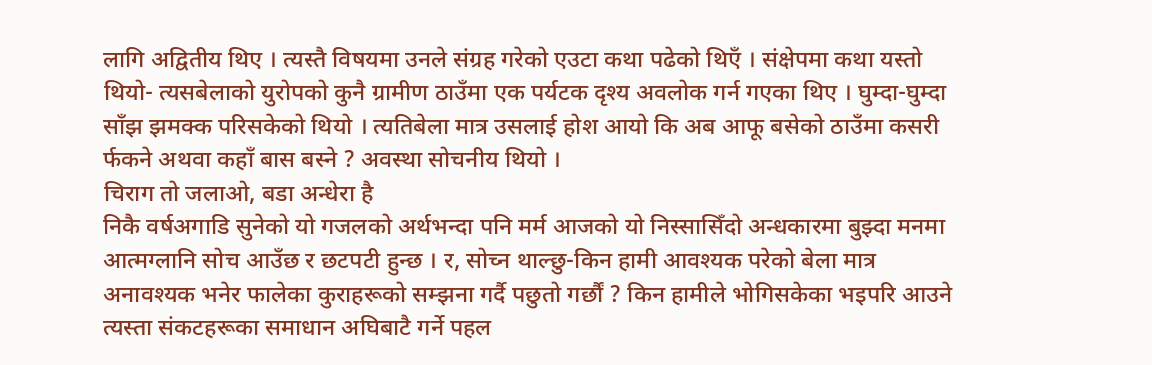लागि अद्वितीय थिए । त्यस्तै विषयमा उनले संग्रह गरेको एउटा कथा पढेको थिएँ । संक्षेपमा कथा यस्तो थियो- त्यसबेलाको युरोपको कुनै ग्रामीण ठाउँमा एक पर्यटक दृश्य अवलोक गर्न गएका थिए । घुम्दा-घुम्दा साँझ झमक्क परिसकेको थियो । त्यतिबेला मात्र उसलाई होश आयो कि अब आफू बसेको ठाउँमा कसरी र्फकने अथवा कहाँ बास बस्ने ? अवस्था सोचनीय थियो ।
चिराग तो जलाओ, बडा अन्धेरा है
निकै वर्षअगाडि सुनेको यो गजलको अर्थभन्दा पनि मर्म आजको यो निस्सासिँदो अन्धकारमा बुझ्दा मनमा आत्मग्लानि सोच आउँछ र छटपटी हुन्छ । र, सोच्न थाल्छु-किन हामी आवश्यक परेको बेला मात्र अनावश्यक भनेर फालेका कुराहरूको सम्झना गर्दै पछुतो गर्छौं ? किन हामीले भोगिसकेका भइपरि आउने त्यस्ता संकटहरूका समाधान अघिबाटै गर्ने पहल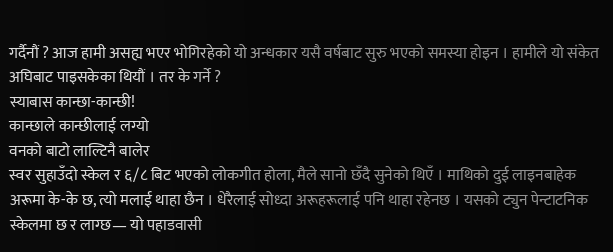गर्दैनौं ? आज हामी असह्य भएर भोगिरहेको यो अन्धकार यसै वर्षबाट सुरु भएको समस्या होइन । हामीले यो संकेत अघिबाट पाइसकेका थियौं । तर के गर्ने ?
स्याबास कान्छा-कान्छी!
कान्छाले कान्छीलाई लग्यो
वनको बाटो लाल्टिनै बालेर
स्वर सुहाउँदो स्केल र ६/८ बिट भएको लोकगीत होला, मैले सानो छँदै सुनेको थिएँ । माथिको दुई लाइनबाहेक अरूमा के-के छ, त्यो मलाई थाहा छैन । धेरैलाई सोध्दा अरूहरूलाई पनि थाहा रहेनछ । यसको ट्युन पेन्टाटनिक स्केलमा छ र लाग्छ— यो पहाडवासी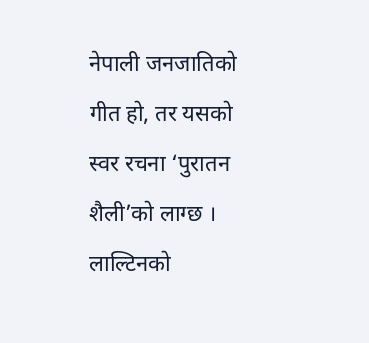नेपाली जनजातिको गीत हो, तर यसको स्वर रचना ‘पुरातन शैली’को लाग्छ । लाल्टिनको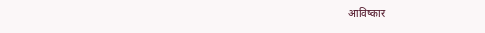आविष्कार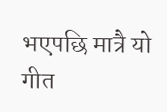भएपछि मात्रै यो गीत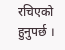रचिएको हुनुपर्छ ।